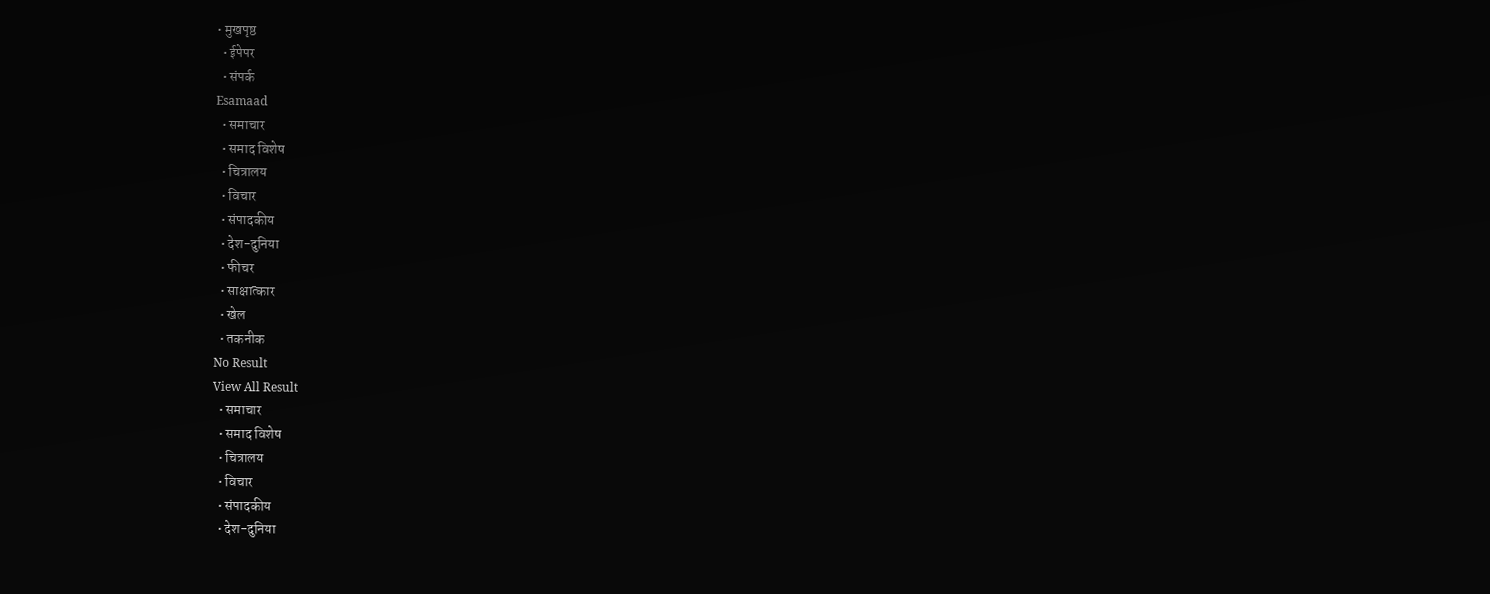• मुखपृष्ठ
  • ईपेपर
  • संपर्क
Esamaad
  • समाचार
  • समाद विशेष
  • चित्रालय
  • विचार
  • संपादकीय
  • देश-दुनिया
  • फीचर
  • साक्षात्‍कार
  • खेल
  • तकनीक
No Result
View All Result
  • समाचार
  • समाद विशेष
  • चित्रालय
  • विचार
  • संपादकीय
  • देश-दुनिया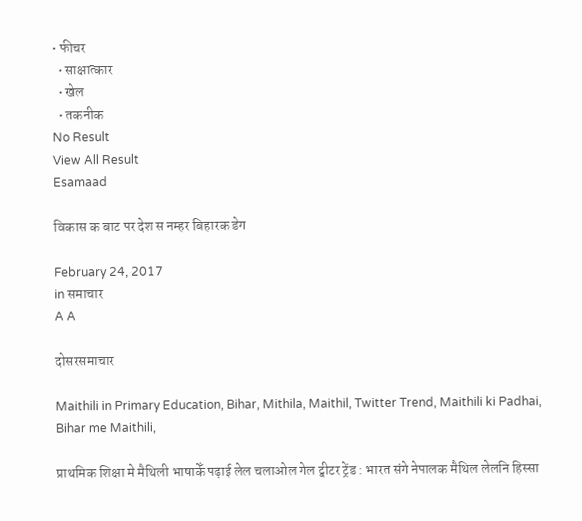• फीचर
  • साक्षात्‍कार
  • खेल
  • तकनीक
No Result
View All Result
Esamaad

विकास क बाट पर देश स नम्हर बिहारक डेग

February 24, 2017
in समाचार
A A

दोसरसमाचार

Maithili in Primary Education, Bihar, Mithila, Maithil, Twitter Trend, Maithili ki Padhai, Bihar me Maithili,

प्राथमिक शि‍क्षा मे मैथि‍ली भाषाकेँ पढ़ाई लेल चलाओल गेल ट्वीटर ट्रेंड : भारत संगे नेपालक मैथिल लेलनि हिस्सा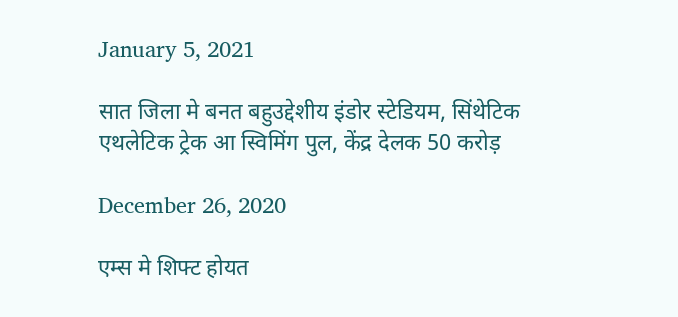January 5, 2021

सात जिला मे बनत बहुउद्देशीय इंडोर स्‍टेडि‍यम, सिंथेटिक एथलेटिक ट्रेक आ स्विमिंग पुल, केंद्र देलक 50 करोड़

December 26, 2020

एम्स मे शिफ्ट होयत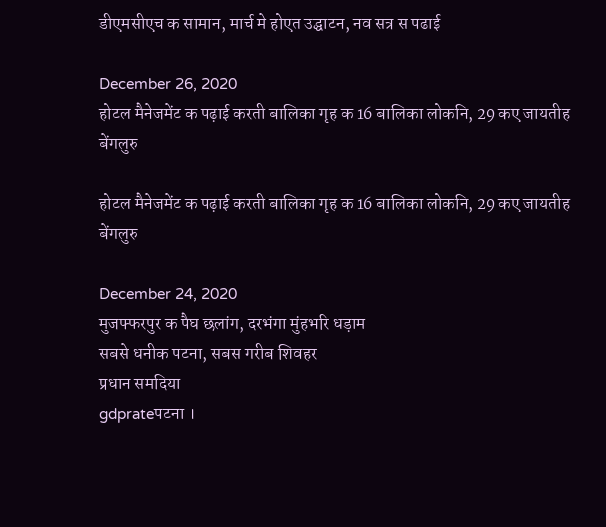डीएमसीएच क सामान, मार्च मे होएत उद्घाटन, नव सत्र स पढाई

December 26, 2020
होटल मैनेजमेंट क पढ़ाई करती बालिका गृह क 16 बालिका लोकनि, 29 कए जायतीह बेंगलुरु

होटल मैनेजमेंट क पढ़ाई करती बालिका गृह क 16 बालिका लोकनि, 29 कए जायतीह बेंगलुरु

December 24, 2020
मुजफ्फरपुर क पैघ छलांग, दरभंगा मुंहभरि धड़ाम
सबसे धनीक पटना, सबस गरीब शिवहर
प्रधान समदिया
gdprateपटना ।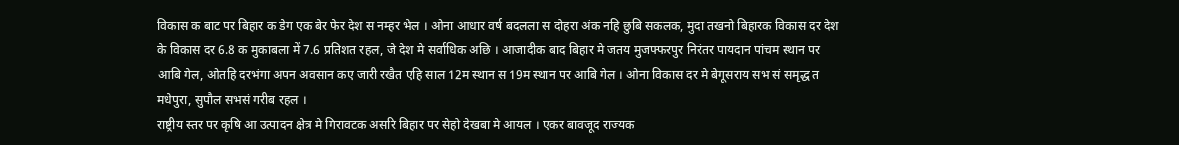विकास क बाट पर बिहार क डेग एक बेर फेर देश स नम्हर भेल । ओना आधार वर्ष बदलला स दोहरा अंक नहि छुबि सकलक, मुदा तखनो बिहारक विकास दर देश के विकास दर 6.8 क मुकाबला में 7.6 प्रतिशत रहल, जे देश मे सर्वाधिक अछि । आजादीक बाद बिहार मे जतय मुजफ्फरपुर निरंतर पायदान पांचम स्थान पर आबि गेल, ओतहि दरभंगा अपन अवसान कए जारी रखैत एहि साल 12म स्थान स 19म स्थान पर आबि गेल । ओना विकास दर मे बेगूसराय सभ सं समृद्ध त मधेपुरा, सुपौल सभसं गरीब रहल ।
राष्ट्रीय स्तर पर कृषि आ उत्पादन क्षेत्र मे गिरावटक असरि बिहार पर सेहो देखबा मे आयल । एकर बावजूद राज्यक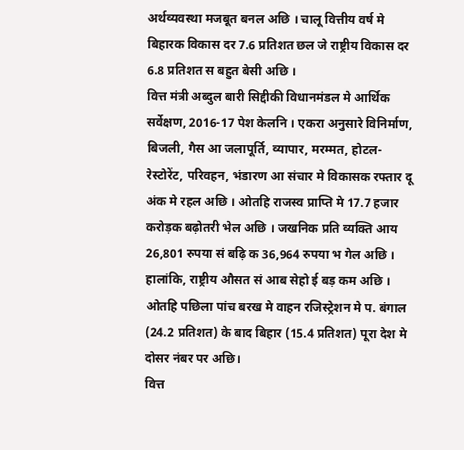अर्थव्यवस्था मजबूत बनल अछि । चालू वित्तीय वर्ष मे बिहारक विकास दर 7.6 प्रतिशत छल जे राष्ट्रीय विकास दर 6.8 प्रतिशत स बहुत बेसी अछि ।
वित्त मंत्री अब्दुल बारी सिद्दीकी विधानमंडल मे आर्थिक सर्वेक्षण, 2016-17 पेश केलनि । एकरा अनुसारे विनिर्माण, बिजली, गैस आ जलापूर्ति, व्यापार, मरम्मत, होटल-रेस्टोरेंट, परिवहन, भंडारण आ संचार मे विकासक रफ्तार दू अंक मे रहल अछि । ओतहि राजस्व प्राप्ति मे 17.7 हजार करोड़क बढ़ोतरी भेल अछि । जखनिक प्रति व्यक्ति आय 26,801 रुपया सं बढ़ि क 36,964 रुपया भ गेल अछि । हालांकि, राष्ट्रीय औसत सं आब सेहो ई बड़ कम अछि । ओतहि पछिला पांच बरख मे वाहन रजिस्ट्रेशन मे प. बंगाल (24.2 प्रतिशत) के बाद बिहार (15.4 प्रतिशत) पूरा देश मे दोसर नंबर पर अछि।
वित्त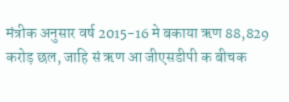मंत्रीक अनुसार वर्ष 2015-16 मे बकाया ऋण 88,829 करोड़ छल, जाहि सं ऋण आ जीएसडीपी क बीचक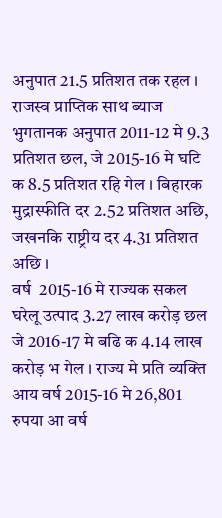अनुपात 21.5 प्रतिशत तक रहल । राजस्व प्राप्तिक साथ ब्याज भुगतानक अनुपात 2011-12 मे 9.3 प्रतिशत छल, जे 2015-16 मे घटि क 8.5 प्रतिशत रहि गेल । बिहारक मुद्रास्फीति दर 2.52 प्रतिशत अछि, जखनकि राष्ट्रीय दर 4.31 प्रतिशत अछि ।
वर्ष  2015-16 मे राज्यक सकल घरेलू उत्पाद 3.27 लाख करोड़ छल जे 2016-17 मे बढि क 4.14 लाख करोड़ भ गेल । राज्य मे प्रति व्यक्ति आय वर्ष 2015-16 मे 26,801 रुपया आ वर्ष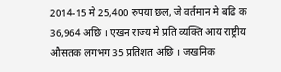2014-15 मे 25,400 रुपया छल, जे वर्तमान मे बढि क 36,964 अछि । एखन राज्य मे प्रति व्यक्ति आय राष्ट्रीय औसतक लगभग 35 प्रतिशत अछि । जखनिक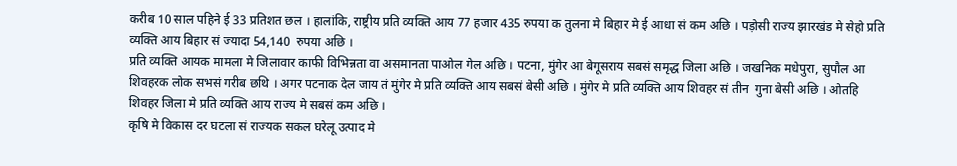करीब 10 साल पहिने ई 33 प्रतिशत छल । हालांकि, राष्ट्रीय प्रति व्यक्ति आय 77 हजार 435 रुपया क तुलना मे बिहार मे ई आधा सं कम अछि । पड़ोसी राज्य झारखंड मे सेहो प्रति व्यक्ति आय बिहार सं ज्यादा 54,140  रुपया अछि ।
प्रति व्यक्ति आयक मामला मे जिलावार काफी विभिन्नता वा असमानता पाओल गेल अछि । पटना, मुंगेर आ बेगूसराय सबसं समृद्ध जिला अछि । जखनिक मधेपुरा, सुपौल आ शिवहरक लोक सभसं गरीब छथि । अगर पटनाक देल जाय तं मुंगेर मे प्रति व्यक्ति आय सबसं बेसी अछि । मुंगेर मे प्रति व्यक्ति आय शिवहर सं तीन  गुना बेसी अछि । ओतहि शिवहर जिला मे प्रति व्यक्ति आय राज्य मे सबसं कम अछि ।
कृषि मे विकास दर घटला सं राज्यक सकल घरेलू उत्पाद मे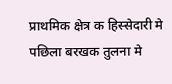प्राथमिक क्षेत्र क हिस्सेदारी मे पछिला बरखक तुलना मे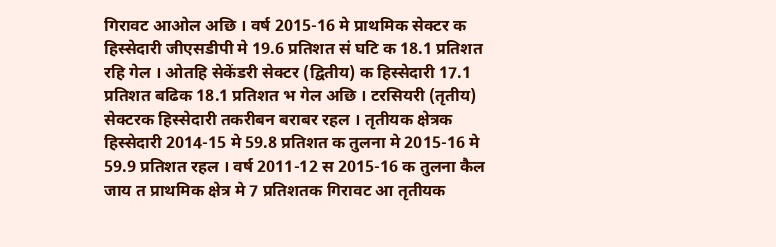गिरावट आओल अछि । वर्ष 2015-16 मे प्राथमिक सेक्‍टर क हिस्सेदारी जीएसडीपी मे 19.6 प्रतिशत सं घटि क 18.1 प्रतिशत रहि गेल । ओतहि सेकेंडरी सेक्टर (द्वितीय) क हिस्सेदारी 17.1 प्रतिशत बढिक 18.1 प्रतिशत भ गेल अछि । टरसियरी (तृतीय) सेक्टरक हिस्सेदारी तकरीबन बराबर रहल । तृतीयक क्षेत्रक हिस्सेदारी 2014-15 मे 59.8 प्रतिशत क तुलना मे 2015-16 मे 59.9 प्रतिशत रहल । वर्ष 2011-12 स 2015-16 क तुलना कैल जाय त प्राथमिक क्षेत्र मे 7 प्रतिशतक गिरावट आ तृतीयक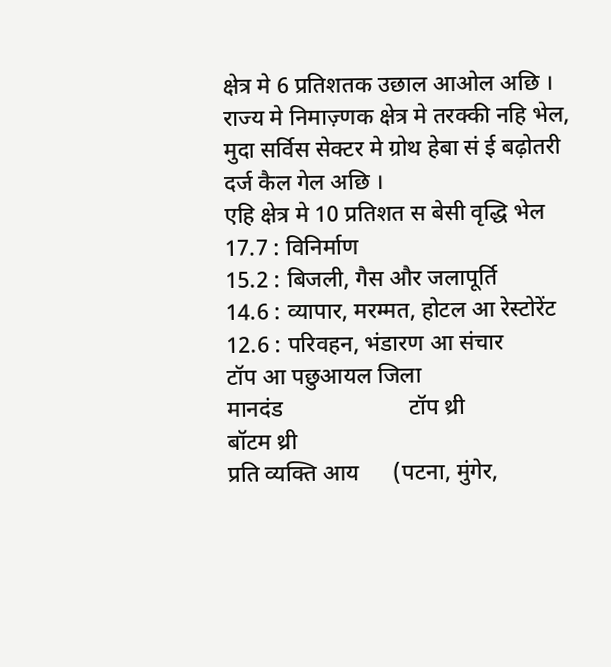क्षेत्र मे 6 प्रतिशतक उछाल आओल अछि । राज्य मे निमाज़्णक क्षेत्र मे तरक्की नहि भेल, मुदा सर्विस सेक्टर मे ग्रोथ हेबा सं ई बढ़ोतरी दर्ज कैल गेल अछि ।
एहि क्षेत्र मे 10 प्रतिशत स बेसी वृद्धि भेल
17.7 : विनिर्माण
15.2 : बिजली, गैस और जलापूर्ति
14.6 : व्यापार, मरम्मत, होटल आ रेस्टोरेंट
12.6 : परिवहन, भंडारण आ संचार
टॉप आ पछुआयल जिला
मानदंड                      टॉप थ्री                                       बॉटम थ्री
प्रति व्यक्ति आय      (पटना, मुंगेर,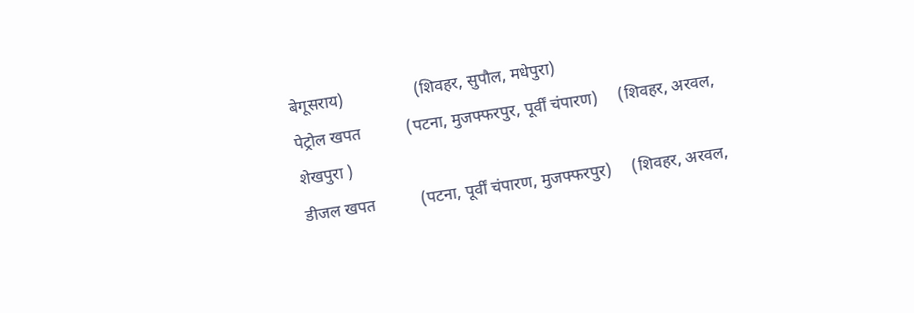बेगूसराय)                 (शिवहर, सुपौल, मधेपुरा)
पेट्रोल खपत           (पटना, मुजफ्फरपुर, पूर्वीं चंपारण)     (शिवहर, अरवल, शेखपुरा )
डीजल खपत           (पटना, पूर्वीं चंपारण, मुजफ्फरपुर)     (शिवहर, अरवल,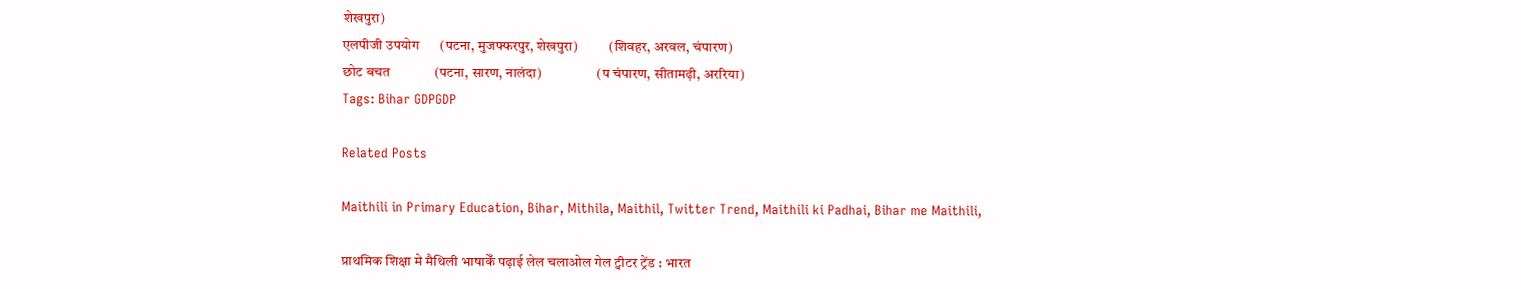शेखपुरा)
एलपीजी उपयोग      (पटना, मुजफ्फरपुर, शेखपुरा)           (शिवहर, अरवल, चंपारण)
छोट बचत             (पटना, सारण, नालंदा)                   (प चंपारण, सीतामढ़ी, अररिया)
Tags: Bihar GDPGDP

Related Posts

Maithili in Primary Education, Bihar, Mithila, Maithil, Twitter Trend, Maithili ki Padhai, Bihar me Maithili,

प्राथमिक शि‍क्षा मे मैथि‍ली भाषाकेँ पढ़ाई लेल चलाओल गेल ट्वीटर ट्रेंड : भारत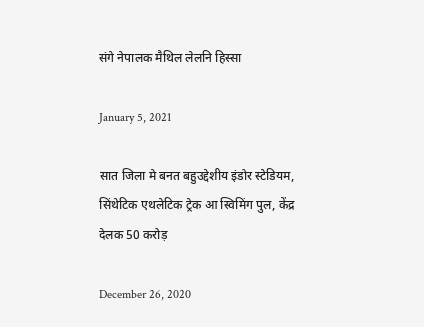संगे नेपालक मैथिल लेलनि हिस्सा

January 5, 2021

सात जिला मे बनत बहुउद्देशीय इंडोर स्‍टेडि‍यम, सिंथेटिक एथलेटिक ट्रेक आ स्विमिंग पुल, केंद्र देलक 50 करोड़

December 26, 2020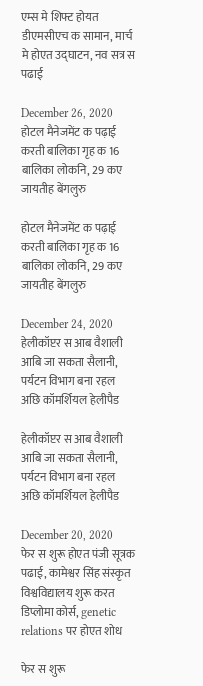एम्स मे शिफ्ट होयत डीएमसीएच क सामान, मार्च मे होएत उद्घाटन, नव सत्र स पढाई

December 26, 2020
होटल मैनेजमेंट क पढ़ाई करती बालिका गृह क 16 बालिका लोकनि, 29 कए जायतीह बेंगलुरु

होटल मैनेजमेंट क पढ़ाई करती बालिका गृह क 16 बालिका लोकनि, 29 कए जायतीह बेंगलुरु

December 24, 2020
हेलीकॉप्टर स आब वैशाली आबि जा सकता सैलानी, पर्यटन विभाग बना रहल अछि कॉमर्शियल हेलीपैड

हेलीकॉप्टर स आब वैशाली आबि जा सकता सैलानी, पर्यटन विभाग बना रहल अछि कॉमर्शियल हेलीपैड

December 20, 2020
फेर स शुरू होएत पंजी सूत्रक पढाई, कामेश्वर सिंह संस्कृत विश्वविद्यालय शुरू करत डिप्लोमा कोर्स, genetic relations पर होएत शोध

फेर स शुरू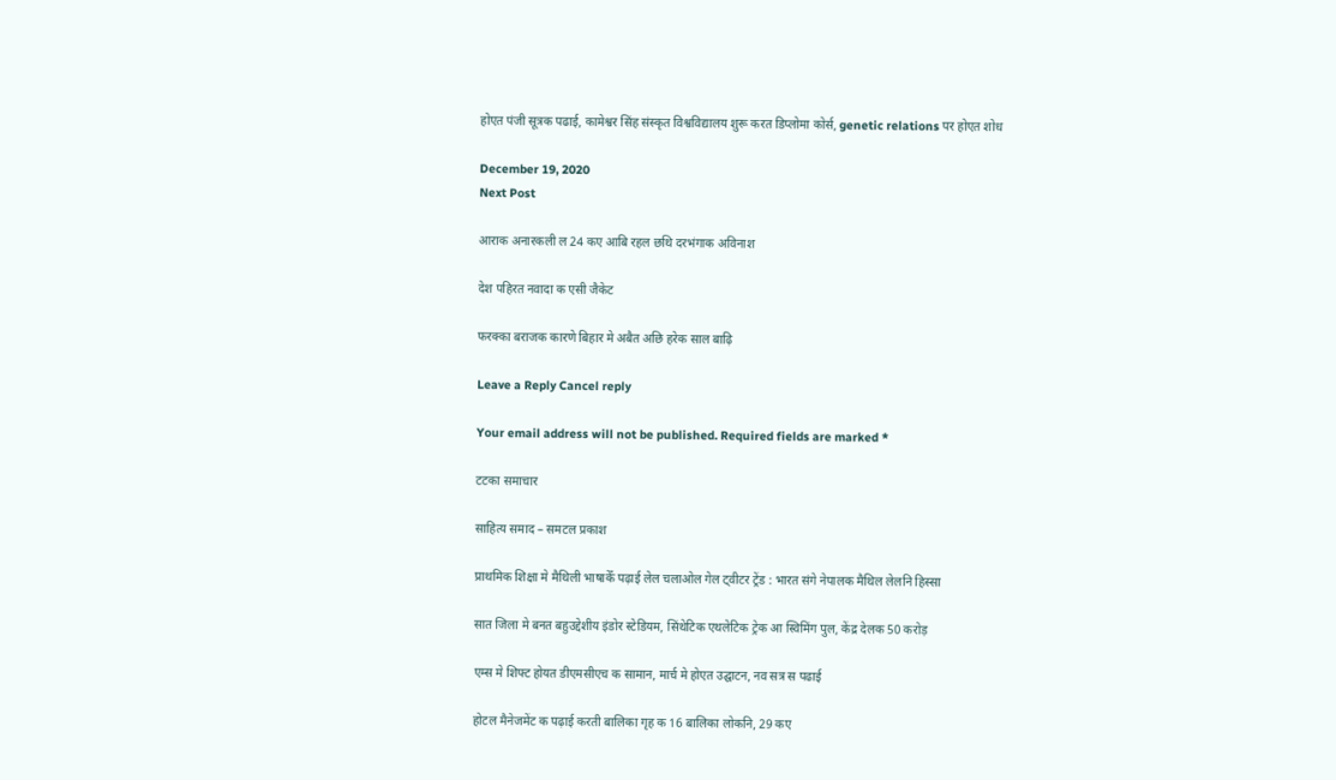होएत पंजी सूत्रक पढाई, कामेश्वर सिंह संस्कृत विश्वविद्यालय शुरू करत डिप्लोमा कोर्स, genetic relations पर होएत शोध

December 19, 2020
Next Post

आराक अनारकली ल 24 कए आबि रहल छथि दरभंगाक अविनाश

देश पहिरत नवादा क एसी जैकेट

फरक्का बराजक कारणे बिहार मे अबैत अछि हरेक साल बाढ़ि

Leave a Reply Cancel reply

Your email address will not be published. Required fields are marked *

टटका समाचार

साहित्य समाद – समटल प्रकाश

प्राथमिक शि‍क्षा मे मैथि‍ली भाषाकेँ पढ़ाई लेल चलाओल गेल ट्वीटर ट्रेंड : भारत संगे नेपालक मैथिल लेलनि हिस्सा

सात जिला मे बनत बहुउद्देशीय इंडोर स्‍टेडि‍यम, सिंथेटिक एथलेटिक ट्रेक आ स्विमिंग पुल, केंद्र देलक 50 करोड़

एम्स मे शिफ्ट होयत डीएमसीएच क सामान, मार्च मे होएत उद्घाटन, नव सत्र स पढाई

होटल मैनेजमेंट क पढ़ाई करती बालिका गृह क 16 बालिका लोकनि, 29 कए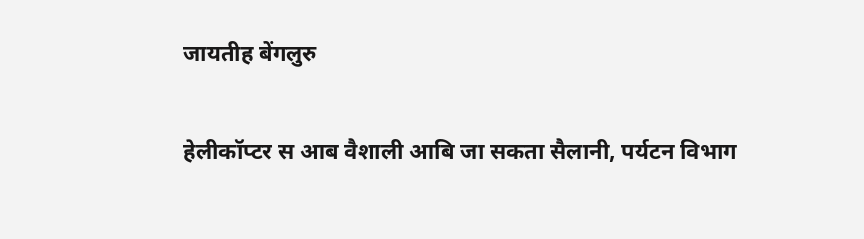जायतीह बेंगलुरु

हेलीकॉप्टर स आब वैशाली आबि जा सकता सैलानी, पर्यटन विभाग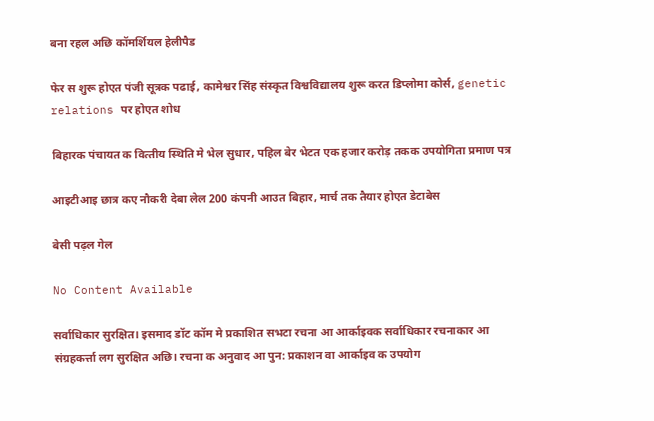बना रहल अछि कॉमर्शियल हेलीपैड

फेर स शुरू होएत पंजी सूत्रक पढाई, कामेश्वर सिंह संस्कृत विश्वविद्यालय शुरू करत डिप्लोमा कोर्स, genetic relations पर होएत शोध

बिहारक पंचायत क वित्‍तीय स्थिति मे भेल सुधार, पहिल बेर भेटत एक हजार करोड़ तकक उपयोगिता प्रमाण पत्र

आइटीआइ छात्र कए नौकरी देबा लेल 200 कंपनी आउत बिहार, मार्च तक तैयार होएत डेटाबेस

बेसी पढ़ल गेल

No Content Available

सर्वाधिकार सुरक्षित। इसमाद डॉट कॉम मे प्रकाशित सभटा रचना आ आर्काइवक सर्वाधिकार रचनाकार आ संग्रहकर्त्ता लग सुरक्षित अछि। रचना क अनुवाद आ पुन: प्रकाशन वा आर्काइव क उपयोग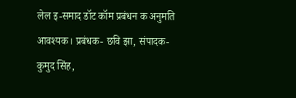लेल इ-समाद डॉट कॉम प्रबंधन क अनुमति आवश्यक। प्रबंधक- छवि झा, संपादक- कुमुद सिंह,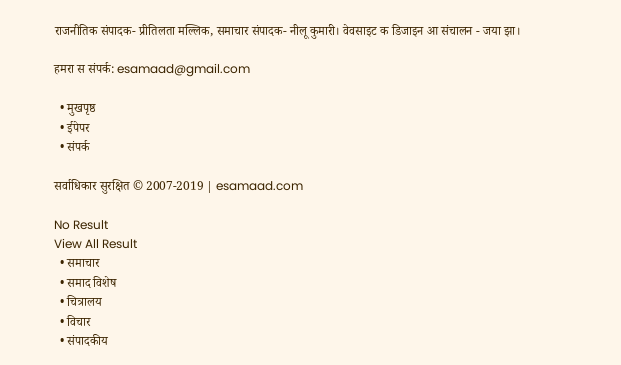राजनीतिक संपादक- प्रीतिलता मल्लिक, समाचार संपादक- नीलू कुमारी। वेवसाइट क डिजाइन आ संचालन - जया झा।

हमरा स संपर्क: esamaad@gmail.com

  • मुखपृष्ठ
  • ईपेपर
  • संपर्क

सर्वाधिकार सुरक्षित © 2007-2019 | esamaad.com

No Result
View All Result
  • समाचार
  • समाद विशेष
  • चित्रालय
  • विचार
  • संपादकीय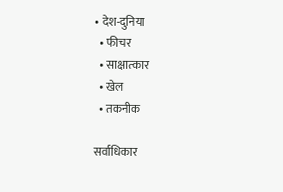• देश-दुनिया
  • फीचर
  • साक्षात्‍कार
  • खेल
  • तकनीक

सर्वाधिकार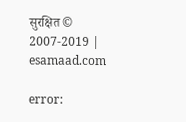सुरक्षित © 2007-2019 | esamaad.com

error: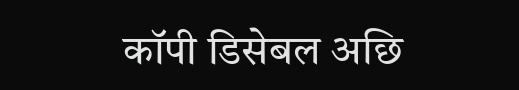कॉपी डिसेबल अछि